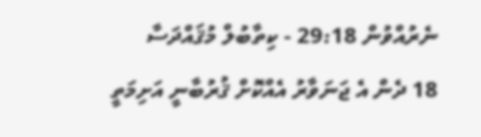ނެރުއްވުން 29:18 - ކިތާބުލް މުޤައްދަސާ
18 ދެން އެ ޖަނަވާރު އެއްކޮށް ޤުރުބާނީ އަށިމަތީ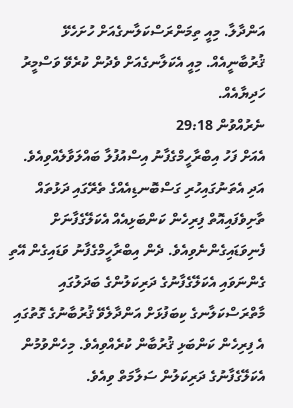އަންދާލާ. މިއީ ތިމަންރަސްކަލާނގެއަށް ހުށަހެޅޭ ޤުރުބާނީއެއް. މިއީ އެކަލާނގެއަށް ވެދުން ކުރެވޭ ވަސްމީރު ހަދިޔާއެއް.
ނެރުއްވުން 29:18
އެއަށް ފަހު އިބްރާހީމްގެފާނު އިސްއުފުލާ ބައްލަވާލެއްވިއެވެ. އަދި އެތަނުގައިހުރި ގަސްބޮނޑިއެއްގެ ތެރޭގައި ދަޅުތައް ތާށިވެފައިއޮތް ފިރިހެން ކަންބަޅިއެއް އެކަލޭގެފާނަށް ފެނިވަޑައިގެންނެވިއެވެ. ދެން އިބްރާހީމްގެފާނު ވަޑައިގެން އޭތި ގެންނަވައި އެކަލޭގެފާނުގެ ދަރިކަލުންގެ ބަދަލުގައި މާތްރަސްކަލާނގެ ކިބަފުޅަށް އަންދާލެވޭ ޤުރުބާނުގެ ގޮތުގައި އެ ފިރިހެން ކަންބަޅި ޤުރުބާން ކުރެއްވިއެވެ. މިހެންވުމުން އެކަލޭގެފާނުގެ ދަރިކަލުން ސަލާމަތް ވިއެވެ.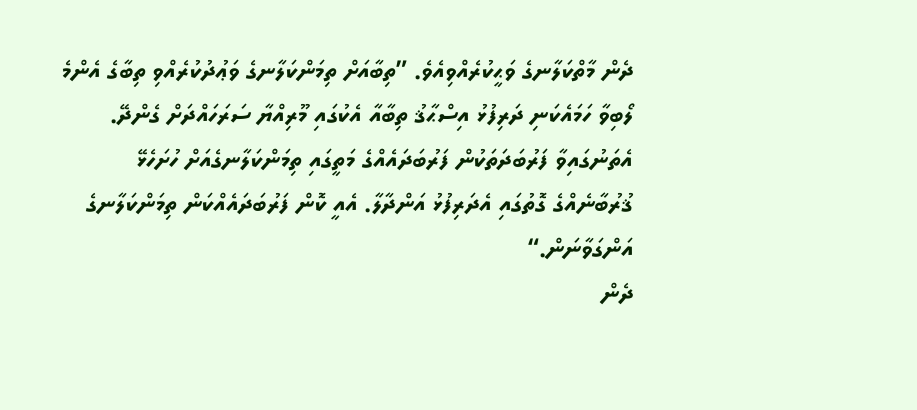ދެން މާތްކަލާނގެ ވަޙީކުރެއްވިއެވެ. ”ތިބާއަށް ތިމަންކަލާނގެ ވަޢުދުކުރެއްވި ތިބާގެ އެންމެ ލޯބިވާ ހަމައެކަނި ދަރިފުޅު އިސްޙާޤު ތިބާއާ އެކުގައި މޫރިއްޔާ ސަރަހައްދަށް ގެންދޭ. އެތަނުގައިވާ ފަރުބަދަތަކުން ފަރުބަދައެއްގެ މަތީގައި ތިމަންކަލާނގެއަށް ހުށަހެޅޭ ޤުރުބާނެއްގެ ގޮތުގައި އެދަރިފުޅު އަންދާލާ. އެއީ ކޮން ފަރުބަދައެއްކަން ތިމަންކަލާނގެ އަންގަވާނަން.“
ދެން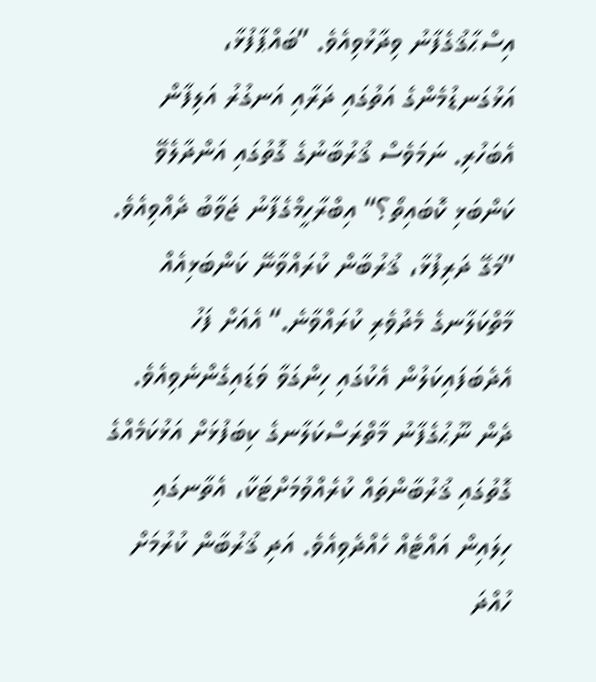އިސްޙާޤުގެފާނު ވިދާޅުވިއެވެ. ”ބައްޕާފުޅާ، އަޅުގަނޑުމެންގެ އަތުގައި ދަރާއި އަނގުރު އަލިފާން އެބަހުރި. ނަމަވެސް ޤުރުބާނުގެ ގޮތުގައި އަންދާލެވޭ ކަންބަޅި ކޮބައިތޯ؟“ އިބްރާހީމްގެފާނު ޖަވާބު ދެއްވިއެވެ. ”މަގޭ ދަރިފުޅާ، ޤުރުބާން ކުރައްވާނޭ ކަންބަޅިއެއް މާތްކަލާނގެ މެދުވެރި ކުރައްވާނެ.“ އެއަށް ފަހު އެދެބަފައިކަލުން އެކުގައި ހިންގަވާ ވަޑައިގެންނެވިއެވެ.
ދެން ނޫޙުގެފާނު މާތްރަސްކަލާނގެ ކިބަފުޅަށް އަޅުކަމެއްގެ ގޮތުގައި ޤުރުބާންތައް ކުރެއްވުމަށްޓަކާ، އެތާނގައި ހިލައިން އައްޓެއް ހެއްދެވިއެވެ. އަދި ޤުރުބާން ކުރުމަށް ހުއްދަ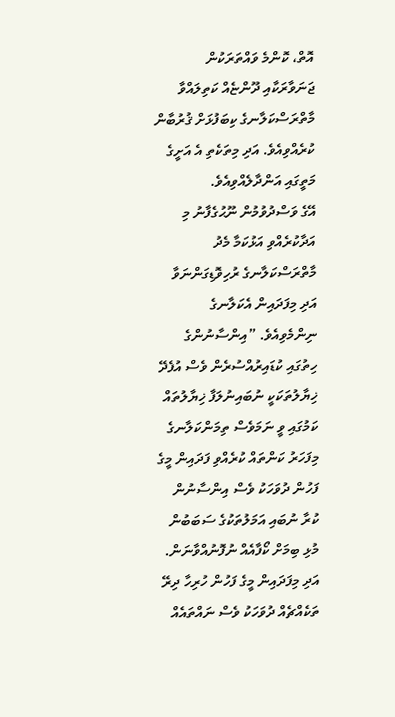އޮތް، ކޮންމެ ވައްތަރަކުން ޖަނަވާރަކާއި ދޫންޏެއް ކަތިލައްވާ މާތްރަސްކަލާނގެ ކިބަފުޅަށް ޤުރުބާން ކުރެއްވިއެވެ. އަދި މިތަކެތި އެ އަށީގެ މަތީގައި އަންދާލެއްވިއެވެ.
އޭގެ ވަސްދުވުމުން ނޫޙުގެފާނު މި އަދާކުރެއްވި އަޅުކަމާ މެދު މާތްރަސްކަލާނގެ ރުހިވޮޑިގަންނަވާ އަދި މިފަދައިން އެކަލާނގެ ނިންމެވިއެވެ. ”އިންސާނުންގެ ހިތުގައި ކުޑައިރުއްސުރެން ވެސް އުފެދޭ ޚިޔާލުތަކަކީ ނުބައިނުލަފާ ޚިޔާލުތައް ކަމުގައި ވީ ނަމަވެސް ތިމަންކަލާނގެ މިފަހަރު ކަންތައް ކުރެއްވި ފަދައިން މީގެ ފަހުން ދުވަހަކު ވެސް އިންސާނުން ކުރާ ނުބައި އަމަލުތަކުގެ ސަބަބުން މުޅި ބިމަށް ކޯފާއެއް ނުފޮނުއްވާނަން. އަދި މިފަދައިން މީގެ ފަހުން ހުރިހާ ދިރޭ ތަކެއްޗެއް ދުވަހަކު ވެސް ނައްތައެއް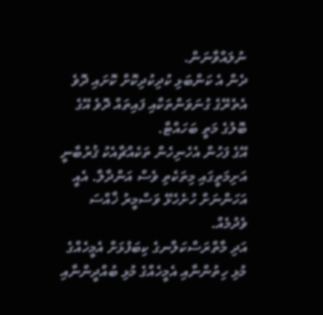ނުލައްވާނަން.
ދެން އެ ކަންބަޅި ކުދިކުދިކޮށް ކޮށައި ދޮވެ އެތެރޭގެ ގުނަވަންތަކާއި ފައިތައް ދޮވެ އޭގެ ބޮލުގެ މަތީ ބަހައްޓާ.
އޭގެ ފަހުން އެހެނިހެން ތަކެއްޗާއެކު ޤުރުބާނީ އަށިމަތީގައި މިތަކެތި ވެސް އަންދާލާ. އެއީ އަހަންނަށް ހުށެހެޅޭ ވަސްމީރު ޚާއްސަ ވެދުމެއް.
އަދި މާތްރަސްކަލާނގެ ކިބަފުޅަށް އެމީހެއްގެ މުޅި ހިތުންނާއި އެމީހެއްގެ މުޅި ބުއްދީންނާއި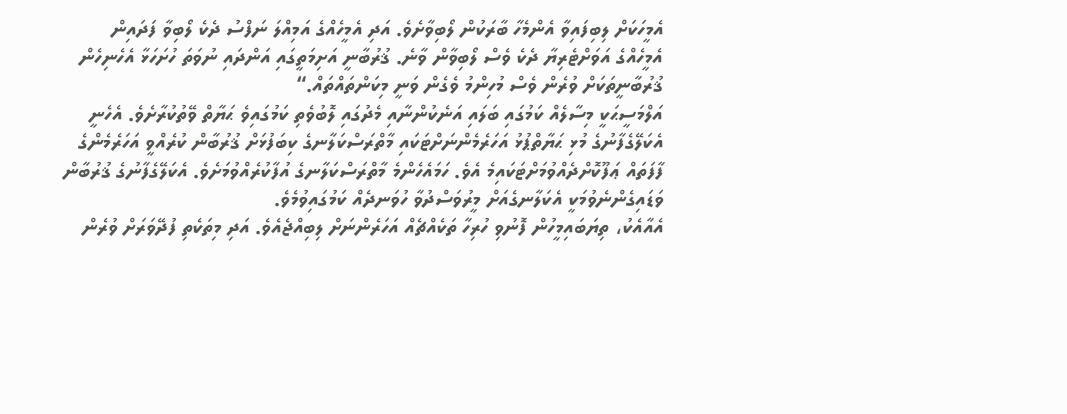އެމީހަކަށް ލިބިފައިވާ އެންމެހާ ބާރަކުން ލޯބިވާށެވެ. އަދި އެމީހެއްގެ އަމިއްލަ ނަފްސު ދެކެ ލޯބިވާ ފަދައިން އެމީހެއްގެ އަވަށްޓެރިޔާ ދެކެ ވެސް ލޯބިވާން ވާނެ. ޤުރުބާނީ އަށިމަތީގައި އަންދައި ނުވަތަ ހުށަހަޅާ އެހެނިހެން ޤުރުބާނީތަކަށް ވުރެން ވެސް މުހިންމު ވެގެން ވަނީ މިކަންތައްތައް.“
އަލްމަސީޙަކީ މިސާލެއް ކަމުގައި ބަލައި އަނެކުންނާއި މެދުގައި ލޮބުވެތި ކަމުގައިވެ ޙަޔާތް ވޭތުކުރާށެވެ. އެހެނީ އެކަލޭގެފާނުގެ މުޅި ޙަޔާތްޕުޅު އަހަރެމެންނަށްޓަކައި މާތްރަސްކަލާނގެ ކިބަފުޅަށް ޤުރުބާން ކުރެއްވީ އަހަރެމެންގެ ފާފަތައް ޢަފޫކޮށްދެއްވުމަށްޓަކައިމެ އެވެ. ހަމައެހެންމެ މާތްރަސްކަލާނގެ އުފާކުރެއްވުމަށެވެ. އެކަލޭގެފާނުގެ ޤުރުބާން ވަޑައިގެންނެވުމަކީ އެކަލާނގެއަށް މީރުވަސްދުވާ ހުވަނދެއް ކަމުގައިވުމެވެ.
އެއާއެކު، ތިޔަބައިމީހުން ފޮނުވި ހުރިހާ ތަކެއްޗެއް އަހަރެންނަށް ލިބިއްޖެއެވެ. އަދި މިތަކެތި ފުދޭވަރަށް ވުރެން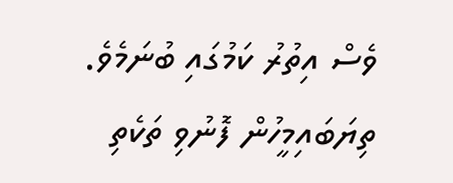ވެސް އިތުރު ކަމުގައި ބުނަމެވެ. ތިޔަބައިމީހުން ފޮނުވި ތަކެތި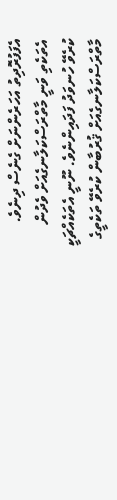އެފަފުރޮދިތު އަހަރެންނަށް ގެނެސް ދިނެވެ. އެތަކެތި ވަނީ މާތްރަސްކަލާނގެއަށް ވެދުން ކުރެވޭ ހުނވަދު ފަދައިންނެވެ. ނޫނީ އެތަކެއްޗަކީ މާތްރަސްކަލާނގެއަށް ޤުރުބާން ކުރެވޭ ތަކެތީގެ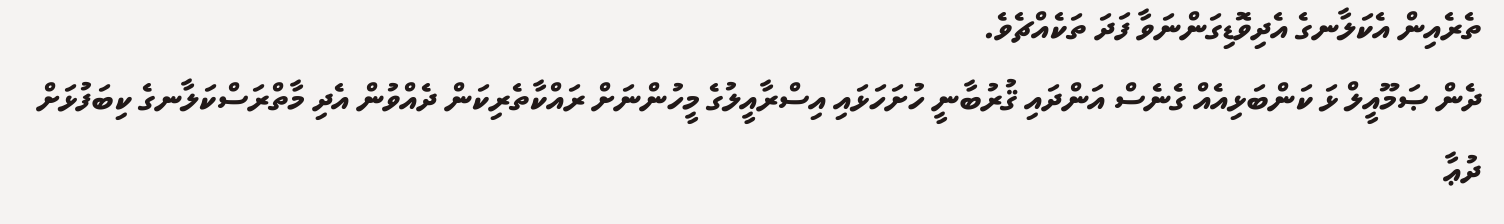ތެރެއިން އެކަލާނގެ އެދިވޮޑިގަންނަވާ ފަދަ ތަކެއްޗެވެ.
ދެން ޞަމޫއީލް ޅަ ކަންބަޅިއެއް ގެނެސް އަންދައި ޤުރުބާނީ ހުށަހަޅައި އިސްރާއީލުގެ މީހުންނަށް ރައްކާތެރިކަން ދެއްވުން އެދި މާތްރަސްކަލާނގެ ކިބަފުޅަށް ދުޢާ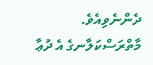ދެންނެވިއެވެ. މާތްރަސްކަލާނގެ އެ ދުޢާ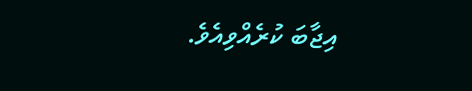އިޖާބަ ކުރެއްވިއެވެ.